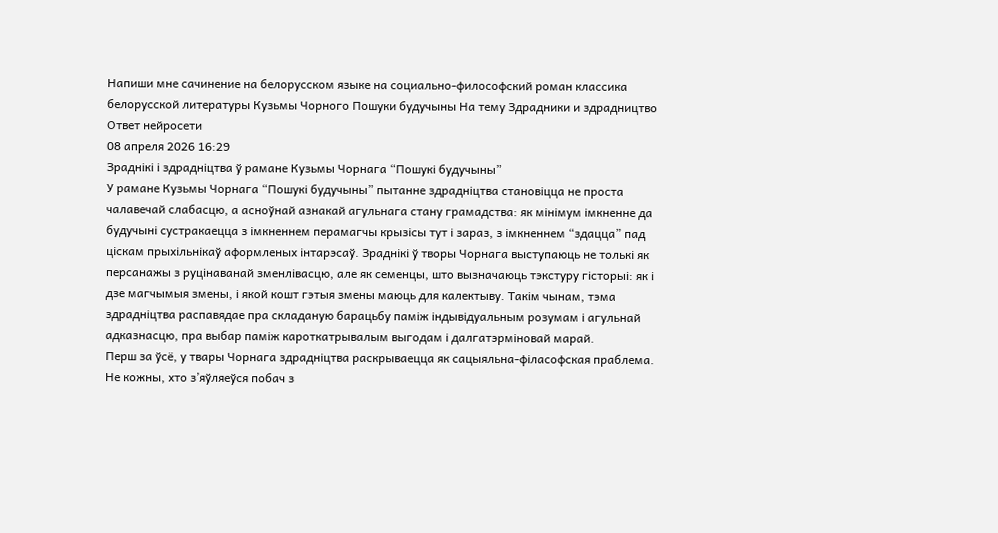Напиши мне сачинение на белорусском языке на социально-философский роман классика белорусской литературы Кузьмы Чорного Пошуки будучыны На тему Здрадники и здрадництво
Ответ нейросети
08 апреля 2026 16:29
Зраднікі і здрадніцтва ў рамане Кузьмы Чорнага “Пошукі будучыны”
У рамане Кузьмы Чорнага “Пошукі будучыны” пытанне здрадніцтва становіцца не проста чалавечай слабасцю, а асноўнай азнакай агульнага стану грамадства: як мінімум імкненне да будучыні сустракаецца з імкненнем перамагчы крызісы тут і зараз, з імкненнем “здацца” пад ціскам прыхільнікаў аформленых інтарэсаў. Зраднікі ў творы Чорнага выступаюць не толькі як персанажы з руцінаванай зменлівасцю, але як семенцы, што вызначаюць тэкстуру гісторыі: як і дзе магчымыя змены, і якой кошт гэтыя змены маюць для калектыву. Такім чынам, тэма здрадніцтва распавядае пра складаную барацьбу паміж індывідуальным розумам і агульнай адказнасцю, пра выбар паміж кароткатрывалым выгодам і далгатэрміновай марай.
Перш за ўсё, у твары Чорнага здрадніцтва раскрываецца як сацыяльна-філасофская праблема. Не кожны, хто з’яўляеўся побач з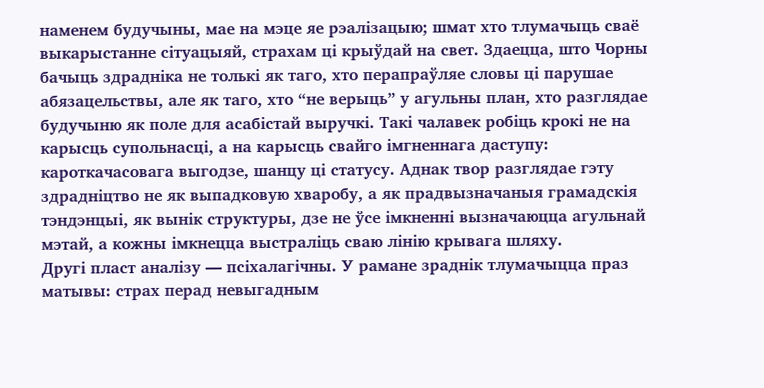наменем будучыны, мае на мэце яе рэалізацыю; шмат хто тлумачыць сваё выкарыстанне сітуацыяй, страхам ці крыўдай на свет. Здаецца, што Чорны бачыць здрадніка не толькі як таго, хто перапраўляе словы ці парушае абязацельствы, але як таго, хто “не верыць” у агульны план, хто разглядае будучыню як поле для асабістай выручкі. Такі чалавек робіць крокі не на карысць супольнасці, а на карысць свайго імгненнага даступу: кароткачасовага выгодзе, шанцу ці статусу. Аднак твор разглядае гэту здрадніцтво не як выпадковую хваробу, а як прадвызначаныя грамадскія тэндэнцыі, як вынік структуры, дзе не ўсе імкненні вызначаюцца агульнай мэтай, а кожны імкнецца выстраліць сваю лінію крывага шляху.
Другі пласт аналізу — псіхалагічны. У рамане зраднік тлумачыцца праз матывы: страх перад невыгадным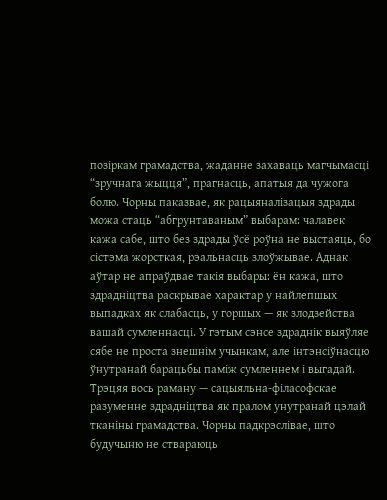позіркам грамадства, жаданне захаваць магчымасці “зручнага жыцця”, прагнасць, апатыя да чужога болю. Чорны паказвае, як рацыяналізацыя здрады можа стаць “абгрунтаваным” выбарам: чалавек кажа сабе, што без здрады ўсё роўна не выстаяць, бо сістэма жорсткая, рэальнасць злоўжывае. Аднак аўтар не апраўдвае такія выбары: ён кажа, што здрадніцтва раскрывае характар у найлепшых выпадках як слабасць, у горшых — як злодзейства вашай сумленнасці. У гэтым сэнсе здраднік выяўляе сябе не проста знешнім учынкам, але інтэнсіўнасцю ўнутранай барацьбы паміж сумленнем і выгадай.
Трэцяя вось раману — сацыяльна-філасофскае разуменне здрадніцтва як пралом унутранай цэлай тканіны грамадства. Чорны падкрэслівае, што будучыню не ствараюць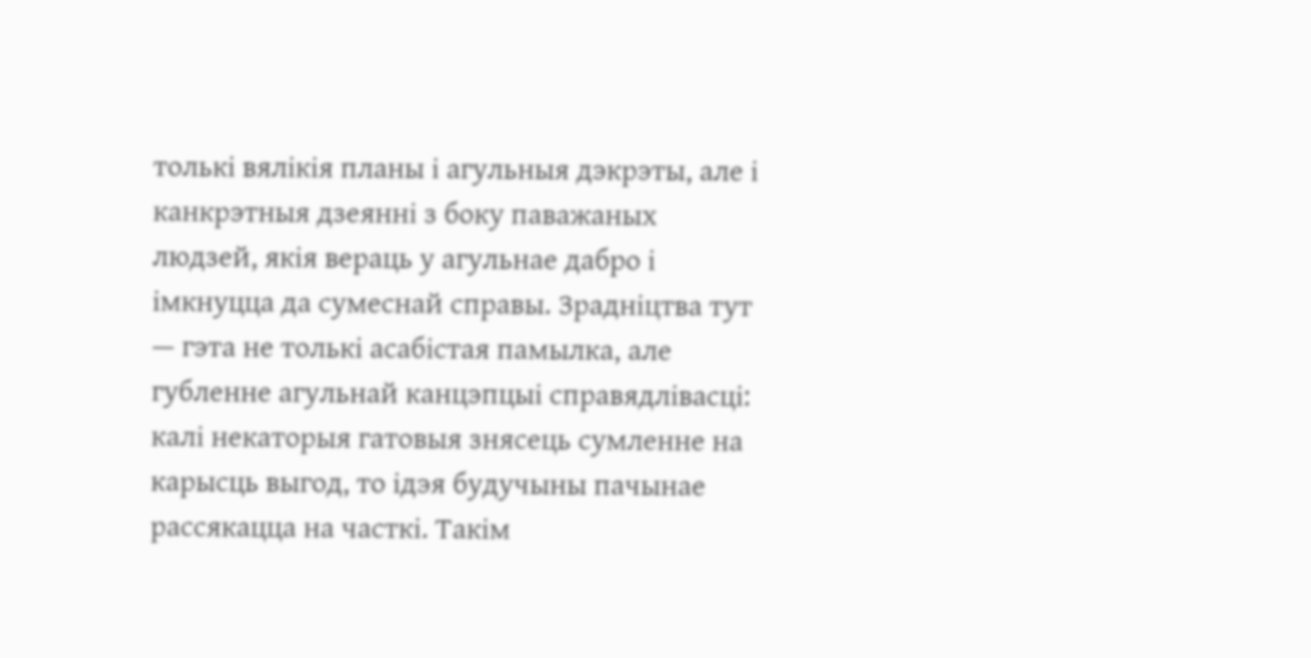толькі вялікія планы і агульныя дэкрэты, але і канкрэтныя дзеянні з боку паважаных людзей, якія вераць у агульнае дабро і імкнуцца да сумеснай справы. Зрадніцтва тут — гэта не толькі асабістая памылка, але губленне агульнай канцэпцыі справядлівасці: калі некаторыя гатовыя знясець сумленне на карысць выгод, то ідэя будучыны пачынае рассякацца на часткі. Такім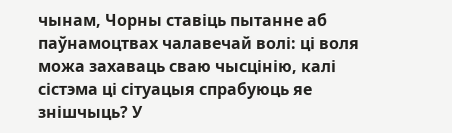чынам, Чорны ставіць пытанне аб паўнамоцтвах чалавечай волі: ці воля можа захаваць сваю чысцінію, калі сістэма ці сітуацыя спрабуюць яе знішчыць? У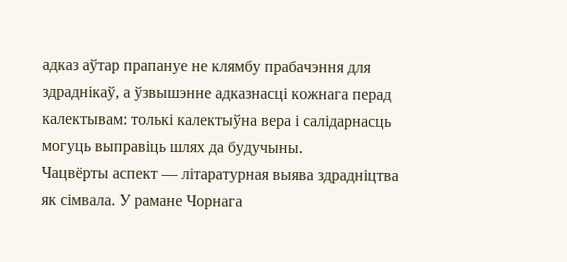адказ аўтар прапануе не клямбу прабачэння для здраднікаў, а ўзвышэнне адказнасці кожнага перад калектывам: толькі калектыўна вера і салідарнасць могуць выправіць шлях да будучыны.
Чацвёрты аспект — літаратурная выява здрадніцтва як сімвала. У рамане Чорнага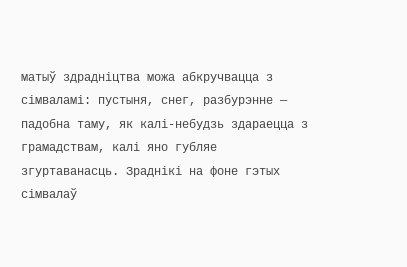матыў здрадніцтва можа абкручвацца з сімваламі: пустыня, снег, разбурэнне — падобна таму, як калі-небудзь здараецца з грамадствам, калі яно губляе згуртаванасць. Зраднікі на фоне гэтых сімвалаў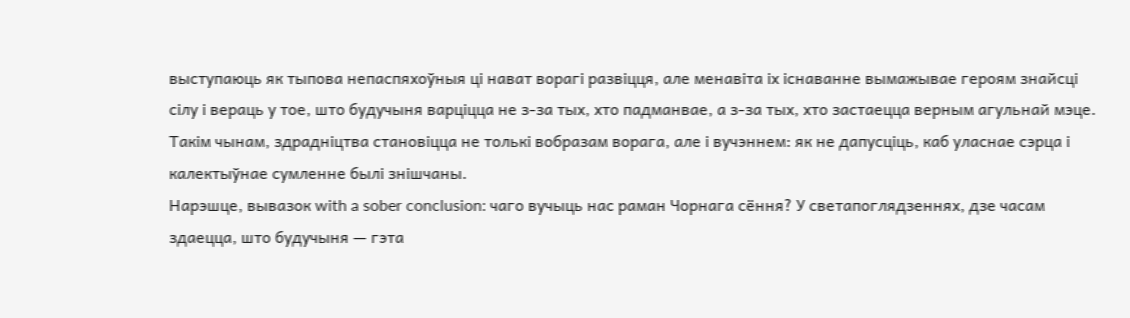выступаюць як тыпова непаспяхоўныя ці нават ворагі развіцця, але менавіта іх існаванне вымажывае героям знайсці сілу і вераць у тое, што будучыня варціцца не з-за тых, хто падманвае, а з-за тых, хто застаецца верным агульнай мэце. Такім чынам, здрадніцтва становіцца не толькі вобразам ворага, але і вучэннем: як не дапусціць, каб уласнае сэрца і калектыўнае сумленне былі знішчаны.
Нарэшце, вывазок with a sober conclusion: чаго вучыць нас раман Чорнага сёння? У светапоглядзеннях, дзе часам здаецца, што будучыня — гэта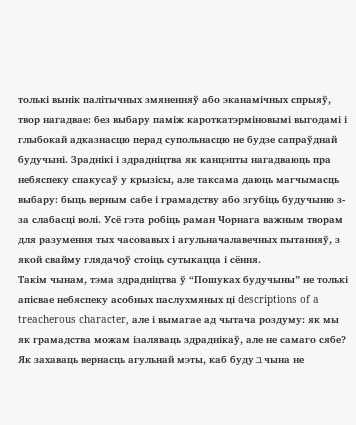толькі вынік палітычных змяненняў або эканамічных спрыяў, твор нагадвае: без выбару паміж кароткатэрміновымі выгодамі і глыбокай адказнасцю перад супольнасцю не будзе сапраўднай будучыні. Зраднікі і здрадніцтва як канцэпты нагадваюць пра небяспеку спакусаў у крызісы, але таксама даюць магчымасць выбару: быць верным сабе і грамадству або згубіць будучыню з-за слабасці волі. Усё гэта робіць раман Чорнага важным творам для разумення тых часовавых і агульначалавечных пытанняў, з якой свайму глядачоў стоіць сутыкацца і сёння.
Такім чынам, тэма здрадніцтва ў “Пошуках будучыны” не толькі апісвае небяспеку асобных паслухмяных ці descriptions of a treacherous character, але і вымагае ад чытача роздуму: як мы як грамадства можам ізаляваць здраднікаў, але не самаго сябе? Як захаваць вернасць агульнай мэты, каб будуュчына не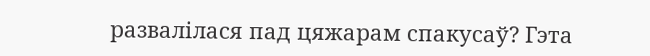развалілася пад цяжарам спакусаў? Гэта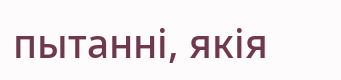пытанні, якія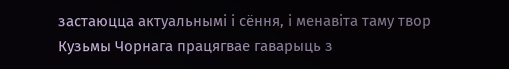застаюцца актуальнымі і сёння, і менавіта таму твор Кузьмы Чорнага працягвае гаварыць з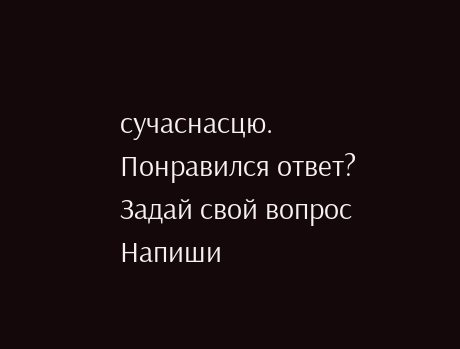сучаснасцю.
Понравился ответ?
Задай свой вопрос
Напиши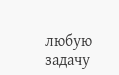любую задачу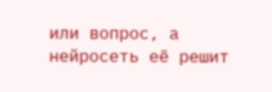или вопрос, а нейросеть её решит